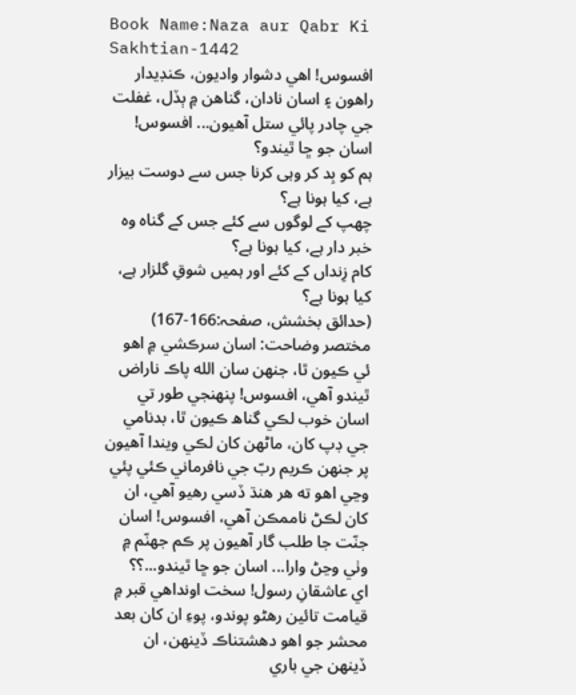Book Name:Naza aur Qabr Ki Sakhtian-1442
افسوس! اهي دشوار واديون، ڪنڊيدار راهون ۽ اسان نادان، گناهن ۾ ٻڏل، غفلت جي چادر پائي ستل آهيون... افسوس! اسان جو ڇا ٿيندو؟
ہم کو بِد کر وہی کرنا جس سے دوست بیزار ہے، کیا ہونا ہے؟
چھپ کے لوگوں سے کئے جس کے گناہ وہ خبر دار ہے، کیا ہونا ہے؟
کام زِنداں کے کئے اور ہمیں شوقِ گلزار ہے، کیا ہونا ہے؟
(حدائق بخشش، صفحہ:166-167)
مختصر وضاحت: اسان سرڪشي ۾ اهو ئي ڪيون ٿا، جنهن سان الله پاڪ ناراض ٿيندو آهي، افسوس! پنهنجي طور تي اسان خوب لڪي گناھ ڪيون ٿا، بدنامي جي ڊپ کان، ماڻهن کان لڪي ويندا آهيون پر جنهن ڪريم ربّ جي نافرماني ڪئي پئي وڃي اهو ته هر هنڌ ڏسي رهيو آهي، ان کان لڪڻ ناممڪن آهي، افسوس! اسان جنّت جا طلب گار آهيون پر ڪم جهنّم ۾ وٺي وڃڻ وارا... اسان جو ڇا ٿيندو...؟؟
اي عاشقانِ رسول! سخت اونداهي قبر ۾ قيامت تائين رهڻو پوندو، پوءِ ان کان بعد محشر جو اهو دهشتناڪ ڏينهن، ان ڏينهن جي باري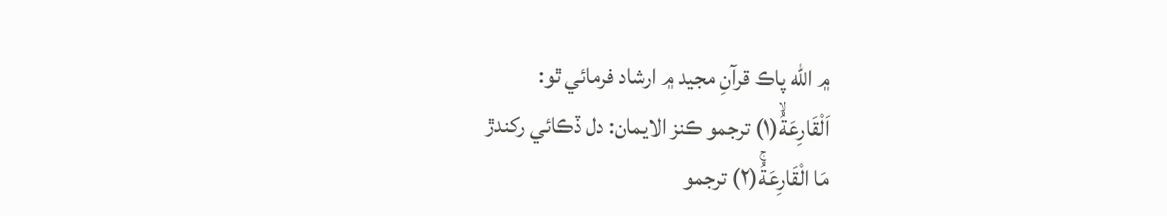۾ الله پاڪ قرآنِ مجيد ۾ ارشاد فرمائي ٿو:
اَلْقَارِعَةُۙ(۱) ترجمو ڪنز الايمان: دل ڏڪائي رکندڙ
مَا الْقَارِعَةُۚ(۲) ترجمو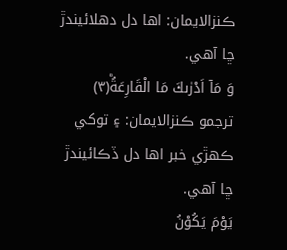ڪنزالايمان: اها دل دهلائيندڙ ڇا آهي.
وَ مَاۤ اَدْرٰىكَ مَا الْقَارِعَةُؕ(۳) ترجمو ڪنزالايمان: ۽ توکي ڪهڙي خبر اها دل ڏڪائيندڙ ڇا آهي.
یَوْمَ یَكُوْنُ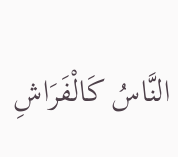النَّاسُ كَالْفَرَاشِ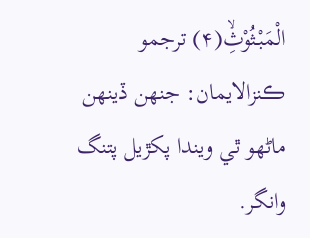الْمَبْثُوْثِۙ(۴) ترجمو ڪنزالايمان: جنهن ڏينهن ماڻهو ٿي ويندا پکڙيل پتنگ وانگر.